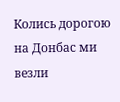Колись дорогою на Донбас ми везли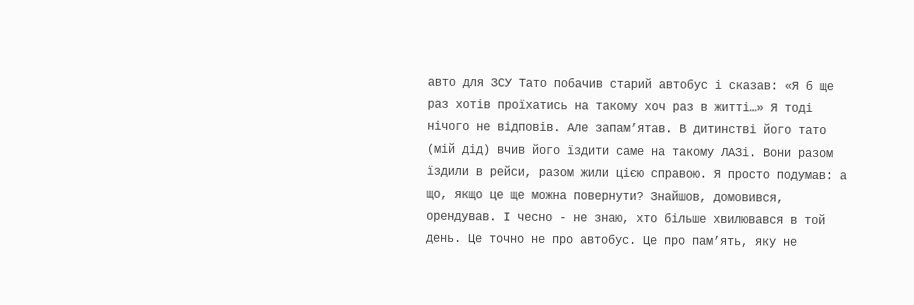авто для ЗСУ Тато побачив старий автобус і сказав: «Я б ще раз хотів проїхатись на такому хоч раз в житті…» Я тоді нічого не відповів. Але запам’ятав. В дитинстві його тато (мій дід) вчив його їздити саме на такому ЛАЗі. Вони разом їздили в рейси, разом жили цією справою. Я просто подумав: а що, якщо це ще можна повернути? Знайшов, домовився, орендував. І чесно - не знаю, хто більше хвилювався в той день. Це точно не про автобус. Це про пам’ять, яку не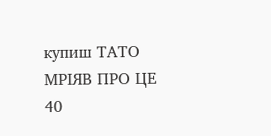купиш ТАТО МРІЯВ ПРО ЦЕ 40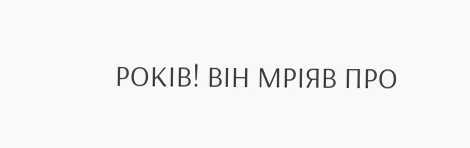РОКІВ! ВІН МРІЯВ ПРО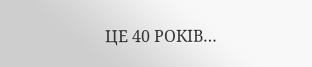ЦЕ 40 РОКІВ…